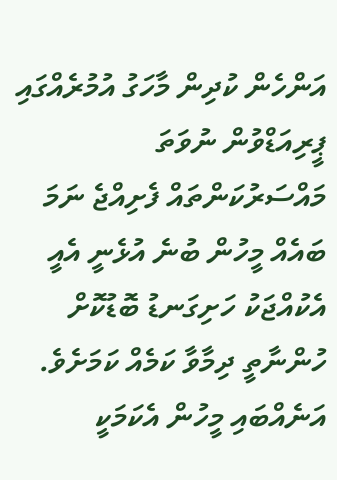އަންހެން ކުދިން މާހަގު އުމުރެއްގައި ޕީރިއަޑްވުން ނުވަތަ މައްސަރުކަންތައް ފެށިއްޖެ ނަމަ ބައެއް މީހުން ބުނެ އުޅެނީ އެއީ އެކުއްޖަކު ހަށިގަނޑު ބޮޑުކޮށް ހުންނާތީ ދިމާވާ ކަމެއް ކަމަށެވެ. އަނެއްބައި މީހުން އެކަމަކީ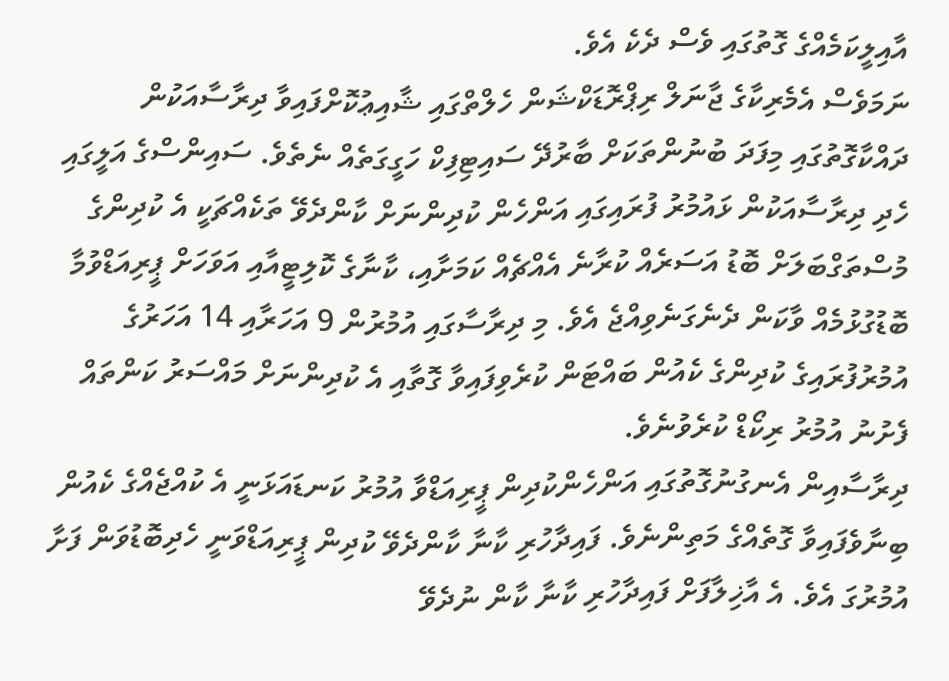އާއިލީކަމެއްގެ ގޮތުގައި ވެސް ދެކެ އެވެ.
ނަމަވެސް އެމެރިކާގެ ޖާނަލް ރިޕްރޮޑަކްޝަން ހެލްތްގައި ޝާއިޢުކޮށްފައިވާ ދިރާސާއަކުން ދައްކާގޮތުގައި މިފަދަ ބުނުންތަކަށް ބާރުދޭ ސައިޓިފިކް ހަގީގަތެއް ނެތެވެ. ސައިންސްގެ އަލީގައި ހެދި ދިރާސާއަކުން ޅައުމުރު ފުރައިގައި އަންހެން ކުދިންނަށް ކާންދެވޭ ތަކެއްޗަކީ އެ ކުދިންގެ މުސްތަގްބަލަށް ބޮޑު އަސަރެއް ކުރާނެ އެއްޗެއް ކަމަށާއި، ކާނާގެ ކޮލިޓީއާއި އަވަހަށް ޕީރިއަޑްވުމާ ބޮޑުގުޅުމެއް ވާކަން ދެނެގަނެވިއްޖެ އެވެ. މި ދިރާސާގައި އުމުރުން 9 އަހަރާއި 14 އަހަރުގެ އުމުރުފުރައިގެ ކުދިންގެ ކެއުން ބައްޓަން ކުރެވިފައިވާ ގޮތާއި އެ ކުދިންނަށް މައްސަރު ކަންތައް ފެށުނު އުމުރު ރިކޯޑް ކުރެވުނެވެ.
ދިރާސާއިން އެނގުނުގޮތުގައި އަންހެންކުދިން ޕީރިއަޑްވާ އުމުރު ކަނޑައަޅަނީ އެ ކުއްޖެއްގެ ކެއުން ބިނާވެފައިވާ ގޮތެއްގެ މަތިންނެވެ. ފައިދާހުރި ކާނާ ކާންދެވޭ ކުދިން ޕީރިއަޑްވަނީ ހެދިބޮޑުވަން ފަށާ އުމުރުގަ އެވެ. އެ އާޚިލާފަށް ފައިދާހުރި ކާނާ ކާން ނުދެވޭ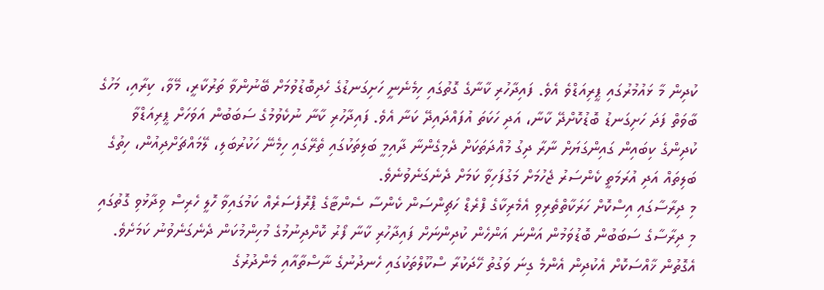ކުދިން މާ ޅައުމުރުގައި ޕީރިއަޑްވެ އެވެ. ފައިދާހުރި ކާނާގެ ގޮތުގައި ހިމެނެނީ ހަށިގަނޑުގެ ހެދިބޮޑުވުމަށް ބޭނުންވާ ތަރުކާރީ، މޭވާ، ކިރާއި، މަހުގެ ބާވަތް ފަދަ ހަށިގަނޑު ބޮޑުކޮށްދޭ ކާނާ، އަދި ހަކަތަ އުފައްދައިދޭ ކަނާ އެވެ. ފައިދާހުރި ކާނާ ނުކެވުމުގެ ސަބަބުން އަވަހަށް ޕީރިއަޑްވާ ކުދިންގެ ކިބައިން ގައިންގަޔަށް ނާރާ ދިގު މުއްދަތަކަށް ދެމިގެންނާ ދާއިމީ ބަލިތަކުގައި ތެރޭގައި ހިމެނޭ ހަކުރުބަލި، ލޭމައްޗަށްދިއުން، ހިތުގެ ބަލިތައް އަދި އުރަމަތީ ކެންސަރު ޖެހުމަށް މަގުފަހިވާ ކަމަށް ދެނެގަނެވުނެވެ.
މި ދިރާސާގައި އިސްކޮށް ހަރަކާތްތެރިވި އެމެރިކާގެ ފްރެޑް ހަޗިންސަން ކެންސާ ސެންޓާގެ ޕްރޮފެސަރެއް ކަމުގައިވާ ހޮލީ ހެރިސް ވިދާޅުވި ގޮތުގައި މި ދިރާސާގެ ސަބަބުން ބޮޑުވަމުން އަންނަ އަންހެން ކުދިންނަށް ފައިދާހުރި ކާނާ ފޯރު ކޮށްދިނުމުގެ މުހިންމުކަން ދެނެގަނެވުނު ކަމަށެވެ. އެގޮތުން ޚާއްސަކޮށް އެކުދިން އެންމެ ގިނަ ވަގުތު ހޭދަކުރާ ސްކޫލްތަކުގައި ހެނދުނުގެ ނާސްތާއާއި މެންދުރުގެ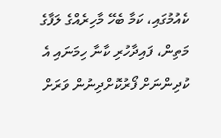ކެއުމުގައި، ކަމާ ބެހޭ މާހިރެއްގެ ލަފާގެ މަތިން، ފައިދާހުރި ކާނާ ހިމަނައި އެ ކުދިންނަށް ފޯރުކޮށްދިނުން ވަރަށް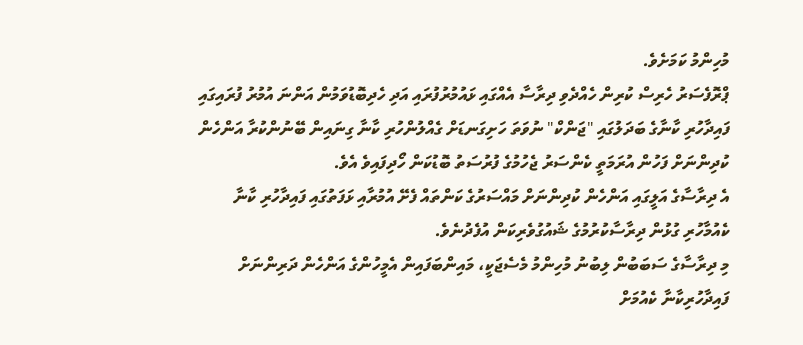މުހިންމު ކަމަށެވެ.
ޕްރޮފެސަރު ހެރިސް ކުރިން ހެއްދެވި ދިރާސާ އެއްގައި ޅައުމުރުފުރައި އަދި ހެދިބޮޑުވަމުން އަންނަ އުމުރު ފުރައިގައި ފައިދާހުރި ކާނާގެ ބަދަލުގައި "ޖަންކް" ނުވަތަ ހަށިގަނޑަށް ގެއްލުންހުރި ކާނާ ގިނައިން ބޭނުންކުރާ އަންހެން ކުދިންނަށް ފަހުން އުރަމަތީ ކެންސަރު ޖެހުމުގެ ފުރުސަތު ބޮޑުކަން ހޯދިފައިވެ އެވެ.
އެ ދިރާސާގެ އަލީގައި އަންހެން ކުދިންނަށް މައްސަރުގެ ކަންތައް ފެށޭ އުމުރާއި ޅަފަތުގައި ފައިދާހުރި ކާނާ ކެއުމާހުރި ގުޅުން ދިރާސާކުރުމުގެ ޝައުގުވެރިކަން އުފެދުނެވެ.
މި ދިރާސާގެ ސަބަބުން ލިބުނު މުހިންމު މެސެޖަކީ، މައިންބަފައިން އެމީހުންގެ އަންހެން ދަރިންނަށް ފައިދާހުރިކާނާ ކެއުމަށް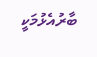ބާރުއެޅުމަކީ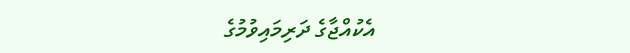އެކުއްޖާގެ ދަރިމައިވުމުގެ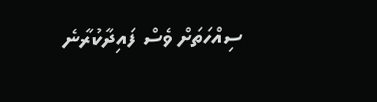ސިއްހަތަށް ވެސް ފައިދާކުރާނެ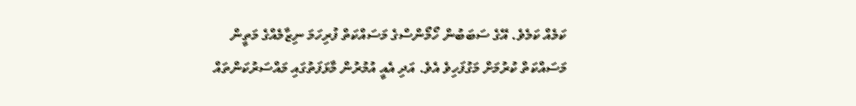ކަމެއް ކަމެވެ. އޭގެ ސަބަބުން ހޯމޯންސްގެ މަސައްކަތް ފުރިހަމަ ނިޒާމެއްގެ މަތީން މަސައްކަތް ކުރުމަށް މަގުފަހިވެ އެވެ. އަދި އެއީ އުމުރުން މާޅަފަތުގައި މައްސަރުކަންތައް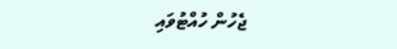ޖެހުން ހުއްޓުވައި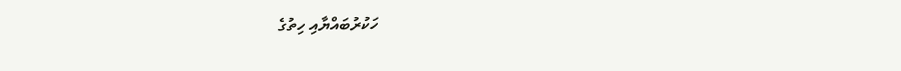ހަކުރުބައްޔާއި ހިތުގެ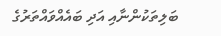ބަލިތަކުންނާއި އަދި ބައެއްވައްތަރުގެ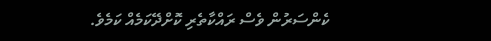ކެންސަރުން ވެސް ރައްކާތެރި ކޮށްދޭކަމެއް ކަމެވެ.